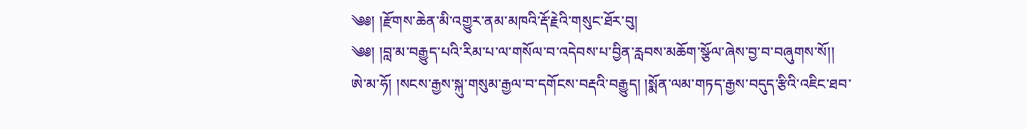༄༅། །རྫོགས་ཆེན་མི་འགྱུར་ནམ་མཁའི་རྡོ་རྗེའི་གསུང་ཐོར་བུ།
༄༅། །བླ་མ་བརྒྱུད་པའི་རིམ་པ་ལ་གསོལ་བ་འདེབས་པ་བྱིན་རླབས་མཆོག་སྩོལ་ཞེས་བྱ་བ་བཞུགས་སོ།།
ཨེ་མ་ཧོ། །སངས་རྒྱས་སྐུ་གསུམ་རྒྱལ་བ་དགོངས་བརྡའི་བརྒྱུད། །སྨོན་ལམ་གཏད་རྒྱས་བདུད་རྩིའི་འཇིང་ཐབ་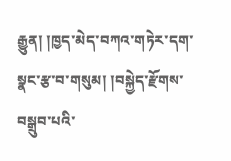རྒྱུན། །ཁྱད་མེད་བཀའ་གཏེར་དག་སྣང་རྩ་བ་གསུམ། །བསྐྱེད་རྫོགས་བསྒྲུབ་པའི་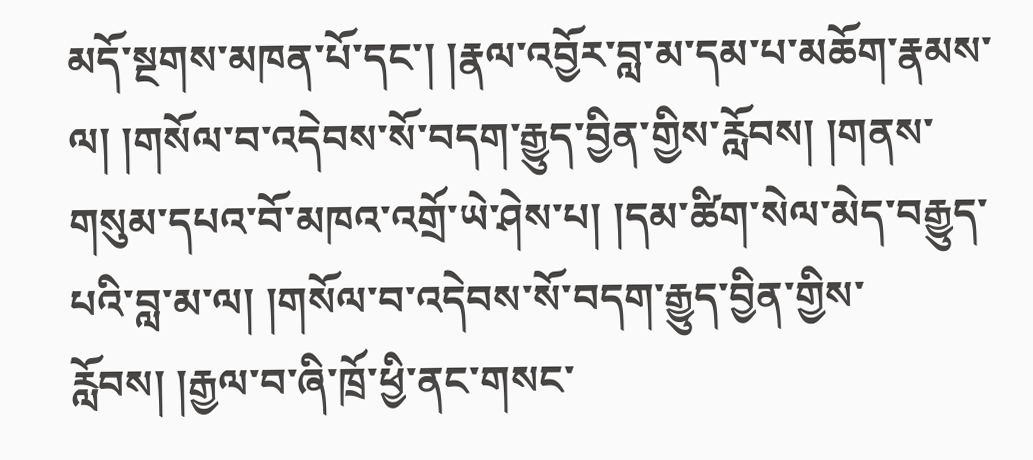མདོ་སྔགས་མཁན་པོ་དང་། །རྣལ་འབྱོར་བླ་མ་དམ་པ་མཆོག་རྣམས་ལ། །གསོལ་བ་འདེབས་སོ་བདག་རྒྱུད་བྱིན་གྱིས་རློབས། །གནས་གསུམ་དཔའ་བོ་མཁའ་འགྲོ་ཡེ་ཤེས་པ། །དམ་ཚིག་སེལ་མེད་བརྒྱུད་པའི་བླ་མ་ལ། །གསོལ་བ་འདེབས་སོ་བདག་རྒྱུད་བྱིན་གྱིས་རློབས། །རྒྱལ་བ་ཞི་ཁྲོ་ཕྱི་ནང་གསང་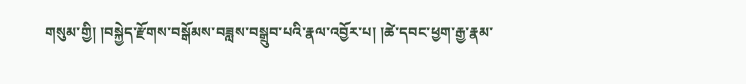གསུམ་གྱི། །བསྐྱེད་རྫོགས་བསྒོམས་བཟླས་བསྒྲུབ་པའི་རྣལ་འབྱོར་པ། །ཚེ་དབང་ཕྱག་རྒྱ་རྣམ་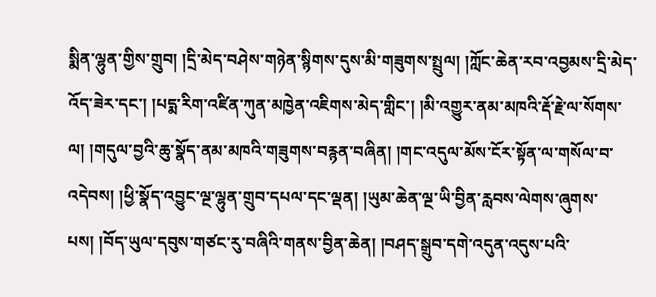སྨིན་ལྷུན་གྱིས་གྲུབ། །དྲི་མེད་བཤེས་གཉེན་སྙིགས་དུས་མི་གཟུགས་སྤྲུལ། །ཀློང་ཆེན་རབ་འབྱམས་དྲི་མེད་འོད་ཟེར་དང་། །པདྨ་རིག་འཛིན་ཀུན་མཁྱེན་འཇིགས་མེད་གླིང་། །མི་འགྱུར་ནམ་མཁའི་རྡོ་རྗེ་ལ་སོགས་ལ། །གདུལ་བྱའི་ཆུ་སྣོད་ནམ་མཁའི་གཟུགས་བརྙན་བཞིན། །གང་འདུལ་མོས་ངོར་སྟོན་ལ་གསོལ་བ་འདེབས། །ཕྱི་སྣོད་འབྱུང་ལྔ་ལྷུན་གྲུབ་དཔལ་དང་ལྡན། །ཡུམ་ཆེན་ལྔ་ཡི་བྱིན་རླབས་ལེགས་ཞུགས་པས། །བོད་ཡུལ་དབུས་གཙང་རུ་བཞིའི་གནས་བྱིན་ཆེན། །བཤད་སྒྲུབ་དགེ་འདུན་འདུས་པའི་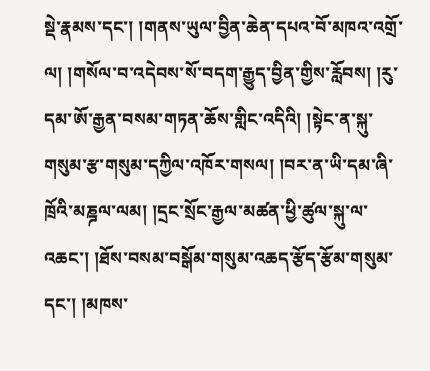སྡེ་རྣམས་དང་། །གནས་ཡུལ་བྱིན་ཆེན་དཔའ་བོ་མཁའ་འགྲོ་ལ། །གསོལ་བ་འདེབས་སོ་བདག་རྒྱུད་བྱིན་གྱིས་རློབས། །རུ་དམ་ཨོ་རྒྱན་བསམ་གཏན་ཆོས་གླིང་འདིའི། །སྟེང་ན་སྐུ་གསུམ་རྩ་གསུམ་དཀྱིལ་འཁོར་གསལ། །བར་ན་ཡི་དམ་ཞི་ཁྲོའི་མཎྜལ་ལམ། །དྲང་སྲོང་རྒྱལ་མཚན་ཕྱི་ཚུལ་སྐུ་ལ་འཆང་། །ཐོས་བསམ་བསྒོམ་གསུམ་འཆད་རྩོད་རྩོམ་གསུམ་དང་། །མཁས་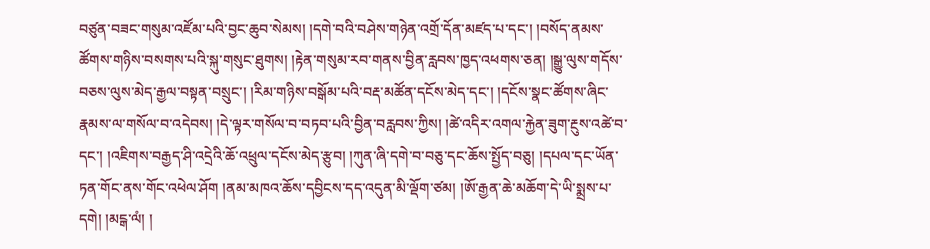བཙུན་བཟང་གསུམ་འཛོམ་པའི་བྱང་ཆུབ་སེམས། །དགེ་བའི་བཤེས་གཉེན་འགྲོ་དོན་མཛད་པ་དང་། །བསོད་ནམས་ཚོགས་གཉིས་བསགས་པའི་སྐུ་གསུང་ཐུགས། །རྟེན་གསུམ་རབ་གནས་བྱིན་རླབས་ཁྱད་འཕགས་ཅན། །སྒྱུ་ལུས་གདོས་བཅས་ལུས་མེད་རྒྱལ་བསྟན་བསྲུང་། །རིམ་གཉིས་བསྒོམ་པའི་བརྡ་མཚོན་དངོས་མེད་དང་། །དངོས་སྣང་ཚོགས་ཞིང་རྣམས་ལ་གསོལ་བ་འདེབས། །དེ་ལྟར་གསོལ་བ་བཏབ་པའི་བྱིན་བརླབས་ཀྱིས། །ཚེ་འདིར་འགལ་རྐྱེན་ཟུག་རྔུས་འཚེ་བ་དང་། །འཇིགས་བརྒྱད་ཤི་འདྲེའི་ཆོ་འཕྲུལ་དངོས་མེད་རྩུབ། །ཀུན་ཞི་དགེ་བ་བཅུ་དང་ཆོས་སྤྱོད་བཅུ། །དཔལ་དང་ཡོན་ཏན་གོང་ནས་གོང་འཕེལ་ཤོག །ནམ་མཁའ་ཆོས་དབྱིངས་དད་འདུན་མི་ལྡོག་ཙམ། །ཨོ་རྒྱན་ཆེ་མཆོག་དེ་ཡི་སྨྲས་པ་དགེ། །མངྒ་ལཾ། །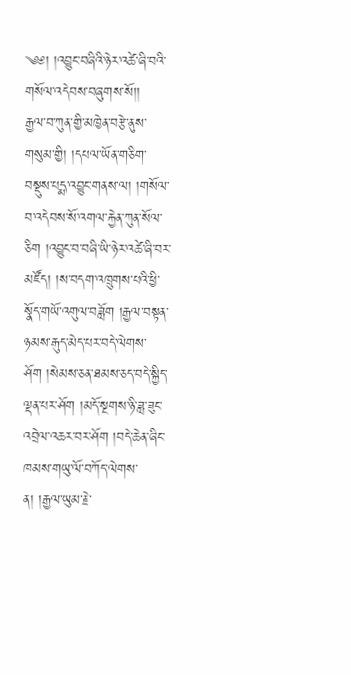༄༅། །འབྱུང་བཞིའི་ཉེར་འཚེ་ཞི་བའི་གསོལ་འདེབས་བཞུགས་སོ།།
རྒྱལ་བ་ཀུན་གྱི་མཁྱེན་བརྩེ་ནུས་གསུམ་གྱི། །དཔལ་ཡོན་གཅིག་བསྡུས་པདྨ་འབྱུང་གནས་ལ། །གསོལ་བ་འདེབས་སོ་འགལ་རྐྱེན་ཀུན་སོལ་ཅིག །འབྱུང་བ་བཞི་ཡི་ཉེར་འཚེ་ཞི་བར་མཛོད། །ས་བདག་འཁྲུགས་པའི་ཕྱི་སྣོད་གཡོ་འགུལ་བཟློག །རྒྱལ་བསྟན་ཉམས་རྒུད་མེད་པར་བདེ་ལེགས་ཤོག །སེམས་ཅན་ཐམས་ཅད་བདེ་སྐྱིད་ལྡན་པར་ཤོག །མདོ་སྔགས་ཉི་ཟླ་ཟུང་འབྲེལ་འཆར་བར་ཤོག །བདེ་ཆེན་ཞིང་ཁམས་གཡུ་ལོ་བཀོད་ལེགས་ན། །རྒྱལ་ཡུམ་རྗེ་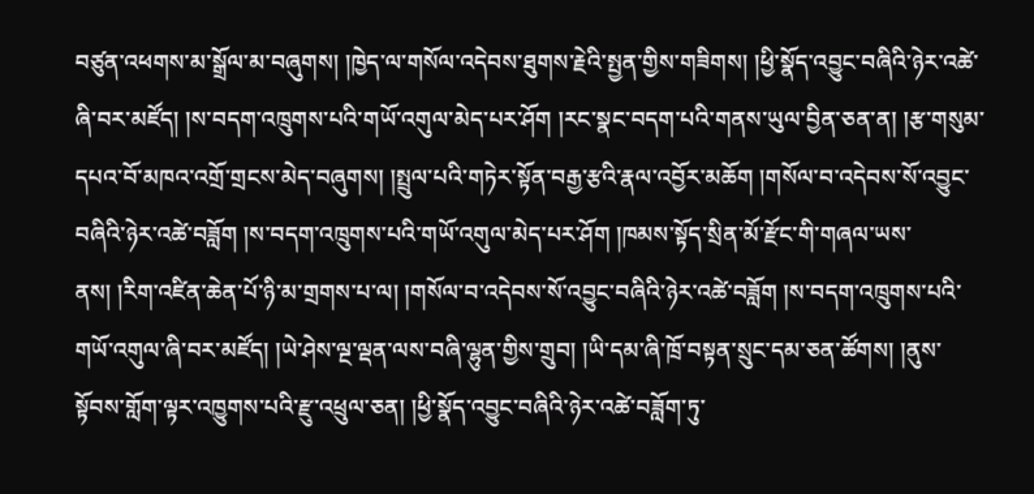བཙུན་འཕགས་མ་སྒྲོལ་མ་བཞུགས། །ཁྱེད་ལ་གསོལ་འདེབས་ཐུགས་རྗེའི་སྤྱན་གྱིས་གཟིགས། །ཕྱི་སྣོད་འབྱུང་བཞིའི་ཉེར་འཚེ་ཞི་བར་མཛོད། །ས་བདག་འཁྲུགས་པའི་གཡོ་འགུལ་མེད་པར་ཤོག །རང་སྣང་བདག་པའི་གནས་ཡུལ་བྱིན་ཅན་ན། །རྩ་གསུམ་དཔའ་བོ་མཁའ་འགྲོ་གྲངས་མེད་བཞུགས། །སྤྲུལ་པའི་གཏེར་སྟོན་བརྒྱ་རྩའི་རྣལ་འབྱོར་མཆོག །གསོལ་བ་འདེབས་སོ་འབྱུང་བཞིའི་ཉེར་འཚེ་བཟློག །ས་བདག་འཁྲུགས་པའི་གཡོ་འགུལ་མེད་པར་ཤོག །ཁམས་སྟོད་སྲིན་མོ་རྫོང་གི་གཞལ་ཡས་ནས། །རིག་འཛིན་ཆེན་པོ་ཉི་མ་གྲགས་པ་ལ། །གསོལ་བ་འདེབས་སོ་འབྱུང་བཞིའི་ཉེར་འཚེ་བཟློག །ས་བདག་འཁྲུགས་པའི་གཡོ་འགུལ་ཞི་བར་མཛོད། །ཡེ་ཤེས་ལྔ་ལྡན་ལས་བཞི་ལྷུན་གྱིས་གྲུབ། །ཡི་དམ་ཞི་ཁྲོ་བསྟན་སྲུང་དམ་ཅན་ཚོགས། །ནུས་སྟོབས་གློག་ལྟར་འཁྱུགས་པའི་རྫུ་འཕྲུལ་ཅན། །ཕྱི་སྣོད་འབྱུང་བཞིའི་ཉེར་འཚེ་བཟློག་ཏུ་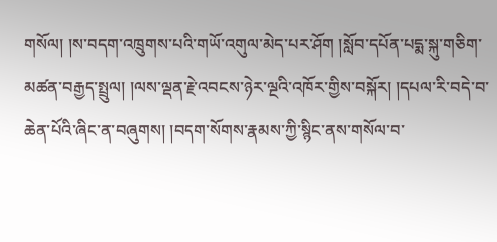གསོལ། །ས་བདག་འཁྲུགས་པའི་གཡོ་འགུལ་མེད་པར་ཤོག །སློབ་དཔོན་པདྨ་སྐུ་གཅིག་མཚན་བརྒྱད་སྤྲུལ། །ལས་ལྡན་རྗེ་འབངས་ཉེར་ལྔའི་འཁོར་གྱིས་བསྐོར། །དཔལ་རི་བདེ་བ་ཆེན་པོའི་ཞིང་ན་བཞུགས། །བདག་སོགས་རྣམས་ཀྱི་སྙིང་ནས་གསོལ་བ་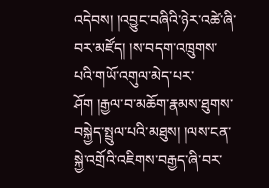འདེབས། །འབྱུང་བཞིའི་ཉེར་འཚེ་ཞི་བར་མཛོད། །ས་བདག་འཁྲུགས་པའི་གཡོ་འགུལ་མེད་པར་ཤོག །རྒྱལ་བ་མཆོག་རྣམས་ཐུགས་བསྐྱེད་སྤྲུལ་པའི་མཐུས། །ལས་ངན་སྐྱེ་འགྲོའི་འཇིགས་བརྒྱད་ཞི་བར་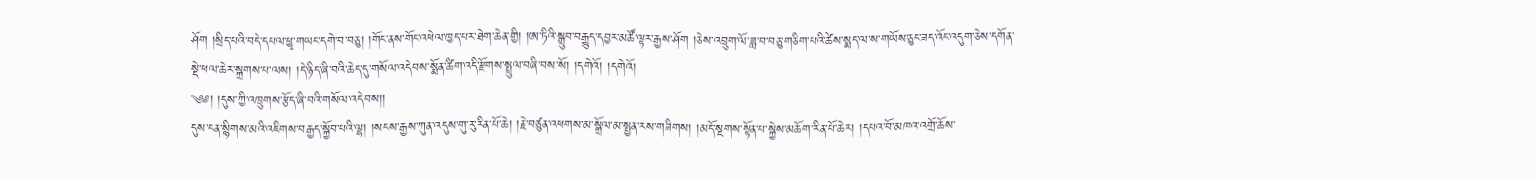ཤོག །སྲིད་པའི་བདེ་དཔལ་ཕྱྭ་གཡང་དགེ་བ་བཅུ། །གོང་ནས་གོང་འཕེལ་ཁྱད་པར་ཐེག་ཆེན་གྱི། །ཨ་ཏིའི་སྒྲུབ་བརྒྱུད་དབྱར་མཚོ་ལྟར་རྒྱས་ཤོག །ཅེས་འབྲུག་ལོ་ཟླ་བ་བཅུ་གཅིག་པའི་ཚེས་སྨད་ལ་ས་གཡོས་ཅུང་ཟད་འོང་འདུག་ཅེས་དགོན་སྡེ་ཕལ་ཆེར་སྐྲགས་པ་ལས། །དེ་ཉིད་ཞི་བའི་ཆེད་དུ་གསོལ་འདེབས་སྨོན་ཚིག་འདི་རྫོགས་སྤྲུལ་བཞི་བས་སོ། །དགེའོ། །དགེའོ།
༄༅། །དུས་ཀྱི་འཁྲུགས་རྩོད་ཞི་བའི་གསོལ་འདེབས།།
དུས་ངན་སྙིགས་མའི་འཇིགས་བརྒྱད་སྐྱོབ་པའི་ལྷ། །སངས་རྒྱས་ཀུན་འདུས་གུ་རུ་རིན་པོ་ཆེ། །རྗེ་བཙུན་འཕགས་མ་སྒྲོལ་མ་སྤྱན་རས་གཟིགས། །མདོ་སྔགས་སྟོན་པ་སྐྱེས་མཆོག་རིན་པོ་ཆེར། །དཔའ་བོ་མཁའ་འགྲོ་ཆོས་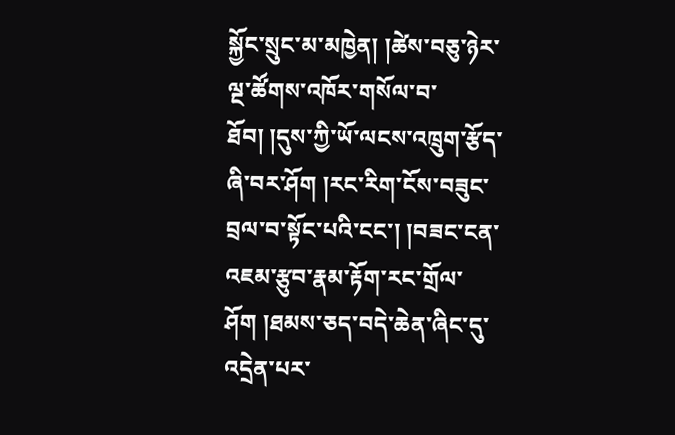སྐྱོང་སྲུང་མ་མཁྱེན། །ཚེས་བཅུ་ཉེར་ལྔ་ཚོགས་འཁོར་གསོལ་བ་ཐོབ། །དུས་ཀྱི་ཡོ་ལངས་འཁྲུག་རྩོད་ཞི་བར་ཤོག །རང་རིག་ངོས་བཟུང་བྲལ་བ་སྟོང་པའི་ངང་། །བཟང་ངན་འཇམ་རྩུབ་རྣམ་རྟོག་རང་གྲོལ་ཤོག །ཐམས་ཅད་བདེ་ཆེན་ཞིང་དུ་འདྲེན་པར་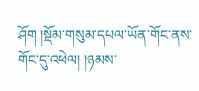ཤོག །སྡོམ་གསུམ་དཔལ་ཡོན་གོང་ནས་གོང་དུ་འཕེལ། །ཉམས་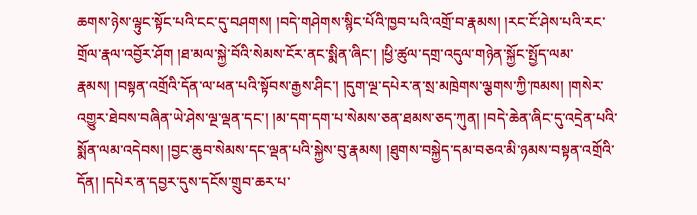ཆགས་ཉེས་ལྟུང་སྟོང་པའི་ངང་དུ་བཤགས། །བདེ་གཤེགས་སྙིང་པོའི་ཁྱབ་པའི་འགྲོ་བ་རྣམས། །རང་ངོ་ཤེས་པའི་རང་གྲོལ་རྣལ་འབྱོར་ཤོག །ཐ་མལ་སྐྱེ་བོའི་སེམས་ངོར་ནང་སྨིན་ཞིང་། །ཕྱི་ཚུལ་དགྲ་འདུལ་གཉེན་སྐྱོང་སྤྱོད་ལམ་རྣམས། །བསྟན་འགྲོའི་དོན་ལ་ཕན་པའི་སྟོབས་རྒྱས་ཤིང་། །དུག་ལྔ་དཔེར་ན་སྲ་མཁྲེགས་ལྕགས་ཀྱི་ཁམས། །གསེར་འགྱུར་ཐེབས་བཞིན་ཡེ་ཤེས་ལྔ་ལྡན་དང་། །མ་དག་དག་པ་སེམས་ཅན་ཐམས་ཅད་ཀུན། །བདེ་ཆེན་ཞིང་དུ་འདྲེན་པའི་སྨོན་ལམ་འདེབས། །བྱང་ཆུབ་སེམས་དང་ལྡན་པའི་སྐྱེས་བུ་རྣམས། །ཐུགས་བསྐྱེད་དམ་བཅའ་མི་ཉམས་བསྟན་འགྲོའི་དོན། །དཔེར་ན་དབྱར་དུས་དངོས་གྲུབ་ཆར་པ་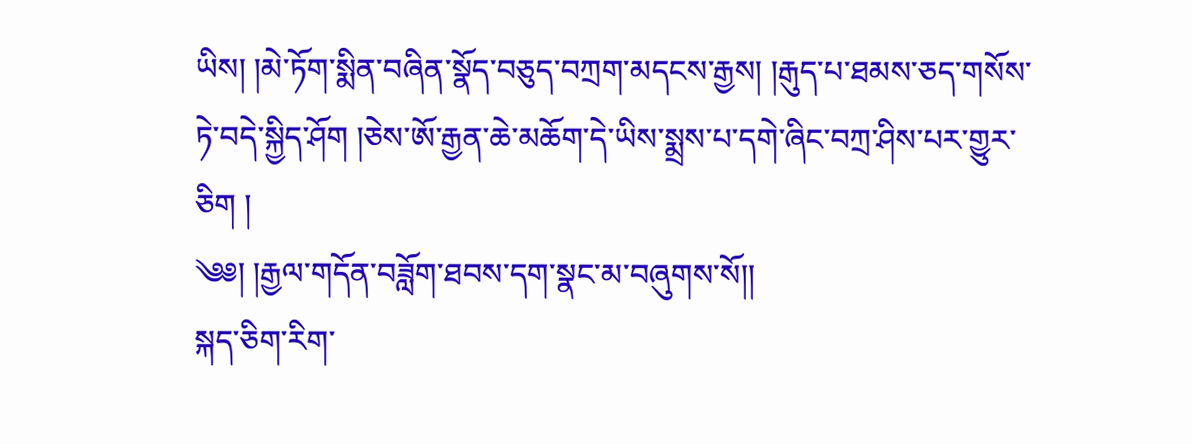ཡིས། །མེ་ཏོག་སྨིན་བཞིན་སྣོད་བཅུད་བཀྲག་མདངས་རྒྱས། །རྒུད་པ་ཐམས་ཅད་གསོས་ཏེ་བདེ་སྐྱིད་ཤོག །ཅེས་ཨོ་རྒྱན་ཆེ་མཆོག་དེ་ཡིས་སྨྲས་པ་དགེ་ཞིང་བཀྲ་ཤིས་པར་གྱུར་ཅིག །
༄༅། །རྒྱལ་གདོན་བཟློག་ཐབས་དག་སྣང་མ་བཞུགས་སོ།།
སྐད་ཅིག་རིག་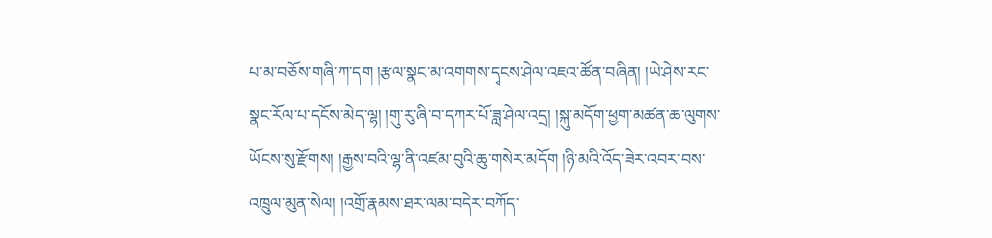པ་མ་བཅོས་གཞི་ཀ་དག །རྩལ་སྣང་མ་འགགས་དྭངས་ཤེལ་འཇའ་ཚོན་བཞིན། །ཡེ་ཤེས་རང་སྣང་རོལ་པ་དངོས་མེད་ལྷ། །གུ་རུ་ཞི་བ་དཀར་པོ་ཟླ་ཤེལ་འདྲ། །སྐུ་མདོག་ཕྱག་མཚན་ཆ་ལུགས་ཡོངས་སུ་རྫོགས། །རྒྱས་བའི་ལྷ་ནི་འཛམ་བུའི་ཆུ་གསེར་མདོག །ཉི་མའི་འོད་ཟེར་འབར་བས་འཁྲུལ་མུན་སེལ། །འགྲོ་རྣམས་ཐར་ལམ་བདེར་བཀོད་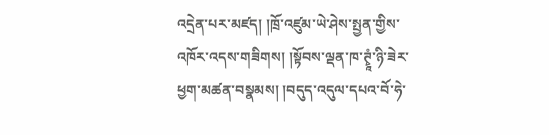འདྲེན་པར་མཛད། །ཁྲོ་འཛུམ་ཡེ་ཤེས་སྤྱན་གྱིས་འཁོར་འདས་གཟིགས། །སྟོབས་ལྡན་ཁ་ཊྭཱཾ་ཉི་ཟེར་ཕྱག་མཚན་བསྣམས། །བདུད་འདུལ་དཔའ་བོ་ཧེ་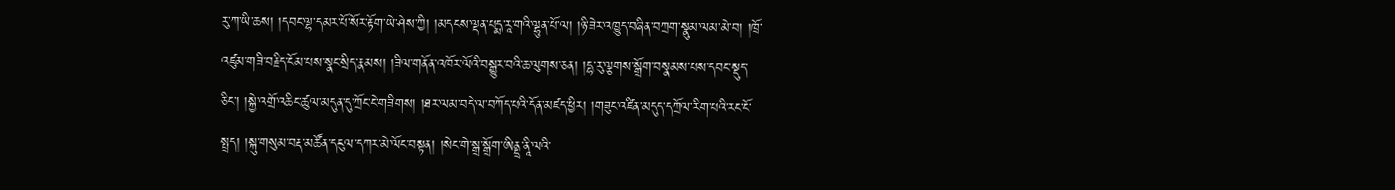རུ་ཀ་ཡི་ཆས། །དབང་ལྷ་དམར་པོ་སོར་རྟོག་ཡེ་ཤེས་ཀྱི། །མདངས་ལྡན་པདྨ་རཱ་གའི་ལྷུན་པོ་ལ། །ཉི་ཟེར་འཁྱུད་བཞིན་བཀྲག་སྣུམ་ལམ་མེ་བ། །ཁྲོ་འཛུམ་གཟི་བརྗིད་ངོམ་པས་སྣང་སྲིད་རྣམས། །ཟིལ་གནོན་འཁོར་ལོའི་བསྒྱུར་བའི་ཆ་ལུགས་ཅན། །དྷ་རུ་ལྕགས་སྒྲོག་བསྣམས་པས་དབང་སྡུད་ཅིང་། །སྐྱེ་འགྲོ་འཆིང་ཚུལ་མདུན་དུ་ཀྲོང་ངེ་གཟིགས། །ཐར་ལམ་བདེ་ལ་བཀོད་པའི་དོན་མཛད་ཕྱིར། །གཟུང་འཛིན་མདུད་དཀྲོལ་རིག་པའི་རང་ངོ་སྤྲད། །སྐུ་གསུམ་བརྡ་མཚོན་དངུལ་དཀར་མེ་ལོང་བསྟན། །སེང་གེ་སྒྲ་སྒྲོག་ཨིནྡྲ་ནཱི་ལའི་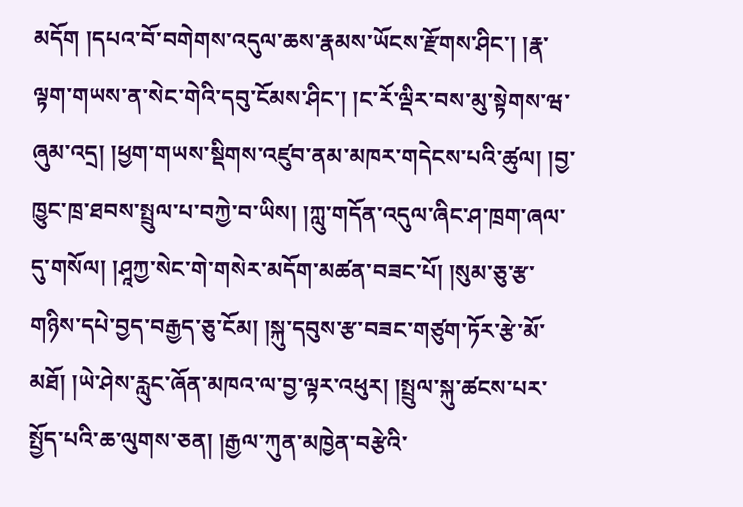མདོག །དཔའ་བོ་བགེགས་འདུལ་ཆས་རྣམས་ཡོངས་རྫོགས་ཤིང་། །རྣ་ལྟག་གཡས་ན་སེང་གེའི་དབུ་ངོམས་ཤིང་། །ང་རོ་ལྡིར་བས་མུ་སྟེགས་ཝ་ཞུམ་འདྲ། །ཕྱག་གཡས་སྡིགས་འཛུབ་ནམ་མཁར་གདེངས་པའི་ཚུལ། །བྱ་ཁྱུང་ཁྲ་ཐབས་སྤྲུལ་པ་བཀྱེ་བ་ཡིས། །ཀླུ་གདོན་འདུལ་ཞིང་ཤ་ཁྲག་ཞལ་དུ་གསོལ། །ཤཱཀྱ་སེང་གེ་གསེར་མདོག་མཚན་བཟང་པོ། །སུམ་ཅུ་རྩ་གཉིས་དཔེ་བྱད་བརྒྱད་ཅུ་ངོམ། །སྐུ་དབུས་རྩ་བཟང་གཙུག་ཏོར་རྩེ་མོ་མཐོ། །ཡེ་ཤེས་རླུང་ཞོན་མཁའ་ལ་བྱ་ལྟར་འཕུར། །སྤྲུལ་སྐུ་ཚངས་པར་སྤྱོད་པའི་ཆ་ལུགས་ཅན། །རྒྱལ་ཀུན་མཁྱེན་བརྩེའི་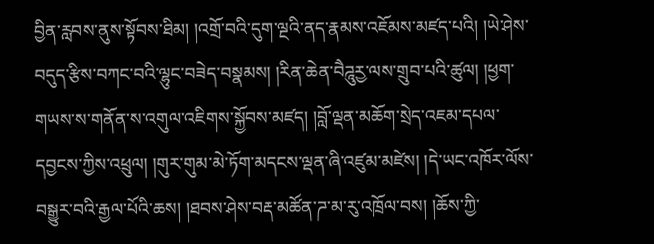བྱིན་རླབས་ནུས་སྟོབས་ཐིམ། །འགྲོ་བའི་དུག་ལྔའི་ནད་རྣམས་འཇོམས་མཛད་པའི། །ཡེ་ཤེས་བདུད་རྩིས་བཀང་བའི་ལྷུང་བཟེད་བསྣམས། །རིན་ཆེན་བཻཌཱུརྱ་ལས་གྲུབ་པའི་ཚུལ། །ཕྱག་གཡས་ས་གནོན་ས་འགུལ་འཇིགས་སྐྱོབས་མཛད། །བློ་ལྡན་མཆོག་སྲེད་འཇམ་དཔལ་དབྱངས་ཀྱིས་འཕྲུལ། །གུར་གུམ་མེ་ཏོག་མདངས་ལྡན་ཞི་འཛུམ་མཛེས། །དེ་ཡང་འཁོར་ལོས་བསྒྱུར་བའི་རྒྱལ་པོའི་ཆས། །ཐབས་ཤེས་བརྡ་མཚོན་ཌ་མ་རུ་འཁྲོལ་བས། །ཆོས་ཀྱི་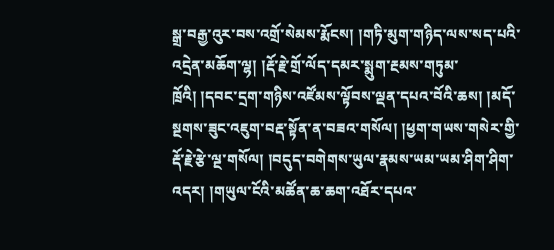སྒྲ་བརྒྱ་འུར་བས་འགྲོ་སེམས་རྨོངས། །གཏི་མུག་གཉིད་ལས་སད་པའི་འདྲེན་མཆོག་ལྷ། །རྡོ་རྗེ་གྲོ་ལོད་དམར་སྨུག་རྔམས་གཏུམ་ཁྲོའི། །དབང་དྲག་གཉིས་འཛོམས་ལྟོབས་ལྡན་དཔའ་བོའི་ཆས། །མདོ་སྔགས་ཟུང་འཇུག་བརྡ་སྟོན་ན་བཟའ་གསོལ། །ཕྱག་གཡས་གསེར་གྱི་རྡོ་རྗེ་རྩེ་ལྔ་གསོལ། །བདུད་བགེགས་ཡུལ་རྣམས་ཡམ་ཡམ་ཤིག་ཤིག་འདར། །གཡུལ་ངོའི་མཚོན་ཆ་ཆག་འཐོར་དཔའ་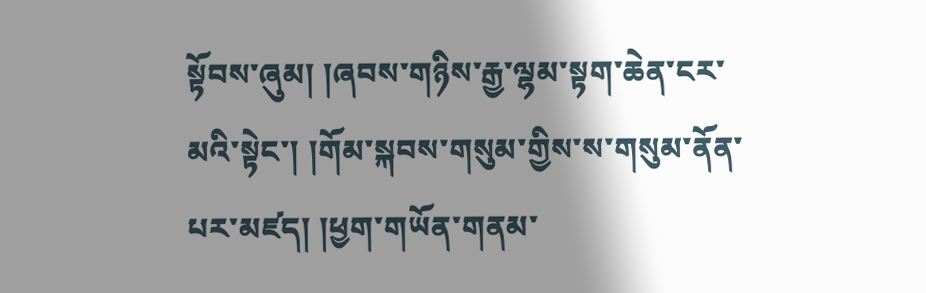སྟོབས་ཞུམ། །ཞབས་གཉིས་རྒྱ་ལྷམ་སྟག་ཆེན་ངར་མའི་སྟེང་། །གོམ་སྐབས་གསུམ་གྱིས་ས་གསུམ་ནོན་པར་མཛད། །ཕྱག་གཡོན་གནམ་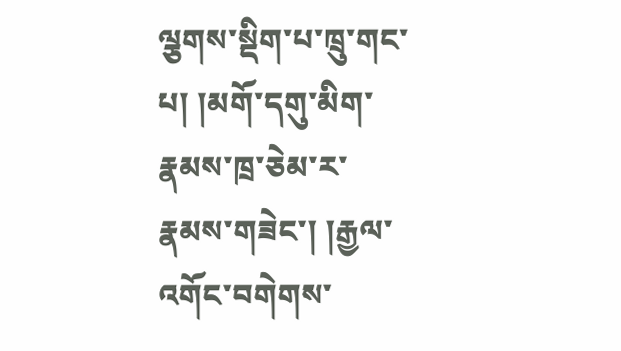ལྕགས་སྡིག་པ་ཁྲུ་གང་པ། །མགོ་དགུ་མིག་རྣམས་ཁྲ་ཅེམ་ར་རྣམས་གཟེང་། །རྒྱལ་འགོང་བགེགས་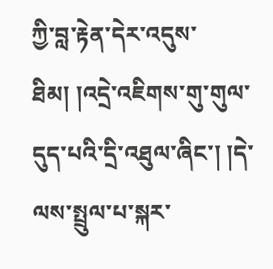ཀྱི་བླ་རྟེན་དེར་འདུས་ཐིམ། །འདྲེ་འཇིགས་གུ་གུལ་དུད་པའི་དྲི་འཐུལ་ཞིང་། །དེ་ལས་སྤྲུལ་པ་སྐར་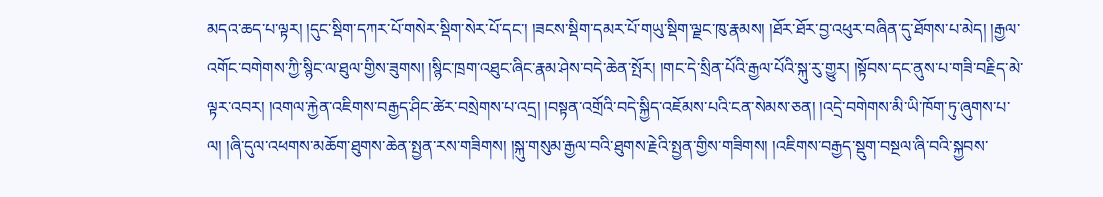མདའ་ཆད་པ་ལྟར། །དུང་སྡིག་དཀར་པོ་གསེར་སྡིག་སེར་པོ་དང་། །ཟངས་སྡིག་དམར་པོ་གཡུ་སྡིག་ལྗང་ཁུ་རྣམས། །ཐོར་ཐོར་བྱ་འཕུར་བཞིན་དུ་ཐོགས་པ་མེད། །རྒྱལ་འགོང་བགེགས་ཀྱི་སྙིང་ལ་ཐུལ་གྱིས་ཟུགས། །སྙིང་ཁྲག་འཐུང་ཞིང་རྣམ་ཤེས་བདེ་ཆེན་སྤོར། །གང་དེ་སྲིན་པོའི་རྒྱལ་པོའི་སྐུ་རུ་གྱུར། །སྟོབས་དང་ནུས་པ་གཟི་བརྗིད་མེ་ལྟར་འབར། །འགལ་རྐྱེན་འཇིགས་བརྒྱད་ཤིང་ཚེར་བསྲེགས་པ་འདྲ། །བསྟན་འགྲོའི་བདེ་སྐྱིད་འཇོམས་པའི་ངན་སེམས་ཅན། །འདྲེ་བགེགས་མི་ཡི་ཁོག་ཏུ་ཞུགས་པ་ལ། །ཞི་དུལ་འཕགས་མཆོག་ཐུགས་ཆེན་སྤྱན་རས་གཟིགས། །སྐུ་གསུམ་རྒྱལ་བའི་ཐུགས་རྗེའི་སྤྱན་གྱིས་གཟིགས། །འཇིགས་བརྒྱད་སྡུག་བསྔལ་ཞི་བའི་སྐྱབས་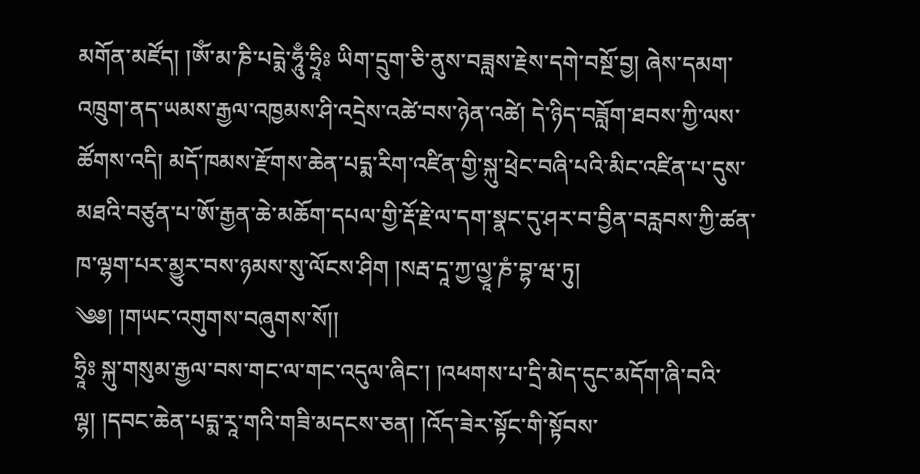མགོན་མཛོད། །ཨོཾ་མ་ཎི་པདྨེ་ཧཱུྃ་ཧྲཱིཿ ཡིག་དྲུག་ཅི་ནུས་བཟླས་རྗེས་དགེ་བསྔོ་བྱ། ཞེས་དམག་འཁྲུག་ནད་ཡམས་རྒྱལ་འཁྱམས་ཤི་འདྲེས་འཚེ་བས་ཉེན་འཚེ། དེ་ཉིད་བཟློག་ཐབས་ཀྱི་ལས་ཚོགས་འདི། མདོ་ཁམས་རྫོགས་ཆེན་པདྨ་རིག་འཛིན་གྱི་སྐུ་ཕྲེང་བཞི་པའི་མིང་འཛིན་པ་དུས་མཐའི་བཙུན་པ་ཨོ་རྒྱན་ཆེ་མཆོག་དཔལ་གྱི་རྡོ་རྗེ་ལ་དག་སྣང་དུ་ཤར་བ་བྱིན་བརླབས་ཀྱི་ཚན་ཁ་ལྷག་པར་མྱུར་བས་ཉམས་སུ་ལོངས་ཤིག །སརྦ་དཱ་ཀྱ་ལྱཱ་ཎཾ་བྷ་ཝ་ཏུ།
༄༅། །གཡང་འགུགས་བཞུགས་སོ།།
ཧྲཱིཿ སྐུ་གསུམ་རྒྱལ་བས་གང་ལ་གང་འདུལ་ཞིང་། །འཕགས་པ་དྲི་མེད་དུང་མདོག་ཞི་བའི་ལྷ། །དབང་ཆེན་པདྨ་རཱ་གའི་གཟི་མདངས་ཅན། །འོད་ཟེར་སྟོང་གི་སྟོབས་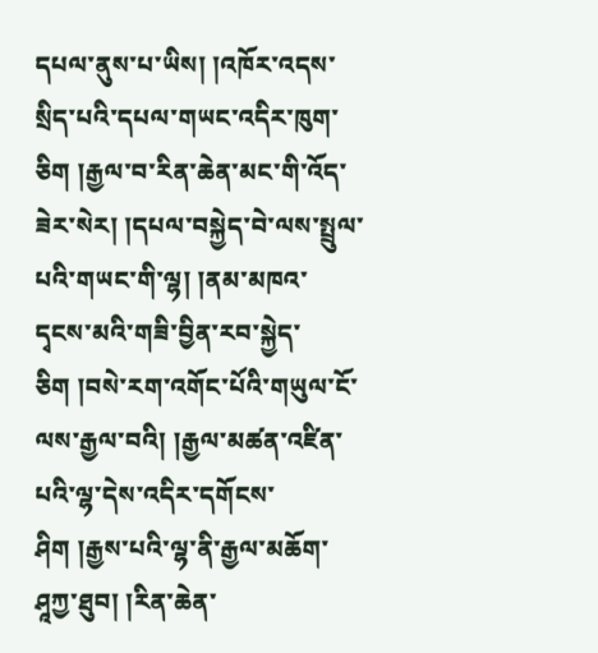དཔལ་ནུས་པ་ཡིས། །འཁོར་འདས་སྲིད་པའི་དཔལ་གཡང་འདིར་ཁུག་ཅིག །རྒྱལ་བ་རིན་ཆེན་མང་གི་འོད་ཟེར་སེར། །དཔལ་བསྐྱེད་བེ་ལས་སྤྲུལ་པའི་གཡང་གི་ལྷ། །ནམ་མཁའ་དྭངས་མའི་གཟི་བྱིན་རབ་སྐྱེད་ཅིག །བསེ་རག་འགོང་པོའི་གཡུལ་ངོ་ལས་རྒྱལ་བའི། །རྒྱལ་མཚན་འཛིན་པའི་ལྷ་དེས་འདིར་དགོངས་ཤིག །རྒྱས་པའི་ལྷ་ནི་རྒྱལ་མཆོག་ཤཱཀྱ་ཐུབ། །རིན་ཆེན་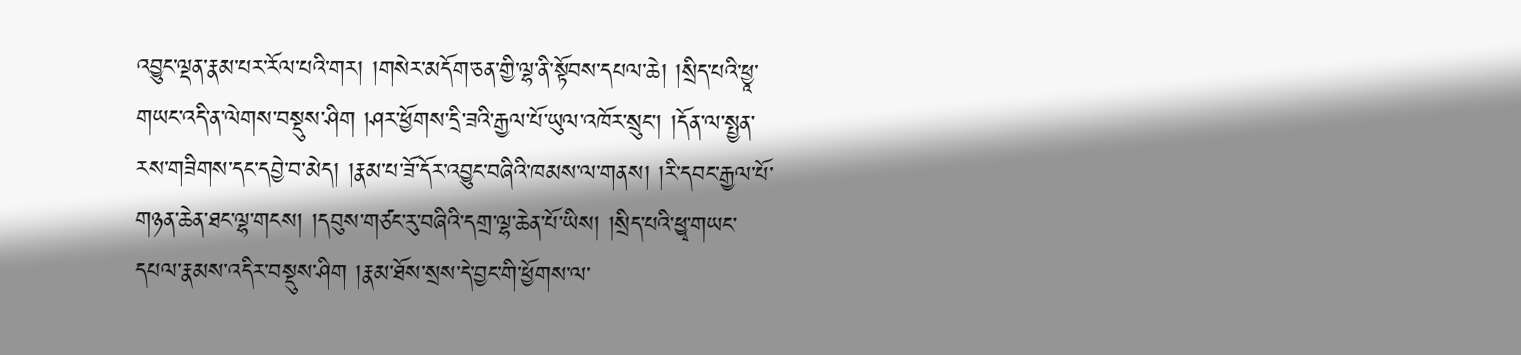འབྱུང་ལྡན་རྣམ་པར་རོལ་པའི་གར། །གསེར་མདོག་ཅན་གྱི་ལྷ་ནི་སྟོབས་དཔལ་ཆེ། །སྲིད་པའི་ཕྱཱ་གཡང་འདི་ན་ལེགས་བསྡུས་ཤིག །ཤར་ཕྱོགས་དྲི་ཟའི་རྒྱལ་པོ་ཡུལ་འཁོར་སྲུང་། །དོན་ལ་སྤྱན་རས་གཟིགས་དང་དབྱེ་བ་མེད། །རྣམ་པ་ཟོ་དོར་འབྱུང་བཞིའི་ཁམས་ལ་གནས། །རི་དབང་རྒྱལ་པོ་གཉན་ཆེན་ཐང་ལྷ་གངས། །དབུས་གཙང་རུ་བཞིའི་དགྲ་ལྷ་ཆེན་པོ་ཡིས། །སྲིད་པའི་ཕྱྭ་གཡང་དཔལ་རྣམས་འདིར་བསྡུས་ཤིག །རྣམ་ཐོས་སྲས་དེ་བྱང་གི་ཕྱོགས་ལ་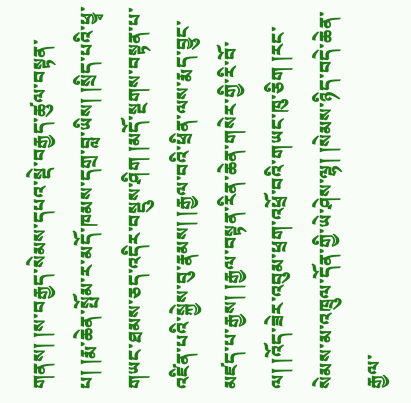གནས། །ས་བརྒྱད་སེམས་དཔའ་སྡེ་བརྒྱད་ཚུལ་བསྟན་པ། །རྨ་ཆེན་སྤོམ་ར་མདོ་ཁམས་དགྲ་བླ་ཡིས། །སྲིད་པའི་ཕྱྭ་གཡང་ཐམས་ཅད་འདིར་བསྡུས་ཤིག །མདོ་སྔགས་བསྟན་པ་འཛིན་པའི་སྐྱེས་བུ་རྣམས། །རྒྱལ་བའི་ཕྲིན་ལས་རྨད་བྱུང་མཛད་པ་རྒྱས། །རྒྱལ་བསྟན་རིན་ཆེན་གསེར་གྱི་རི་བོ་ལ། །འོད་ཟེར་འབུམ་ཕྲག་འཕྲོ་བའི་གཡང་ཁུ་ཅིག །རང་སེམས་མ་འཁྲུལ་དོན་གྱི་ཡེ་ཤེས་ལྷ། །སེམས་ཉིད་བདེ་ཆེན་རྒྱལ་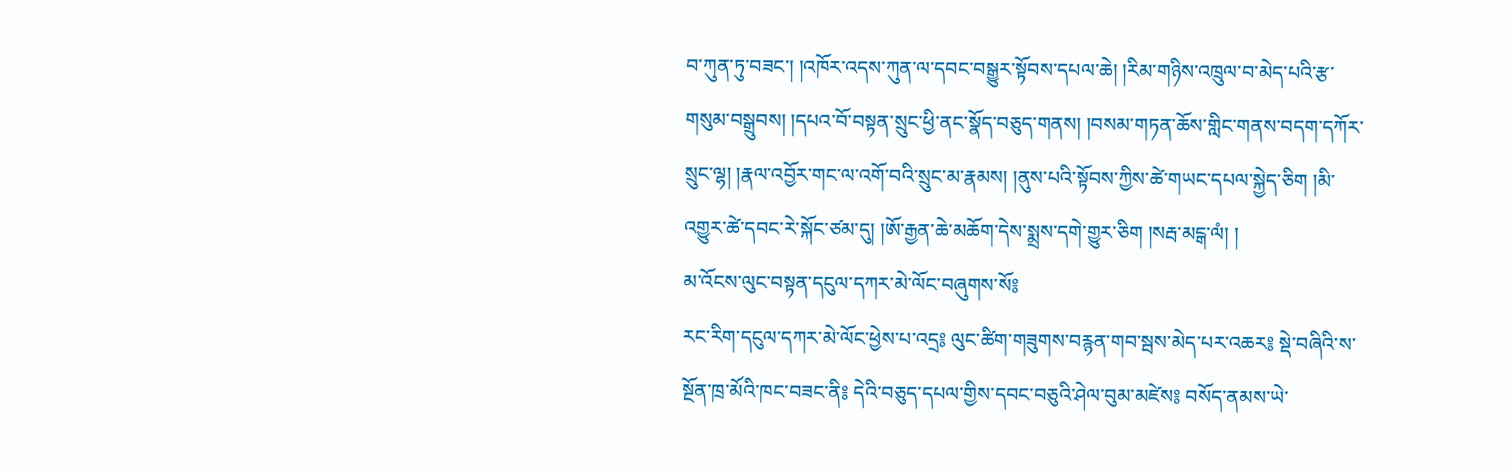བ་ཀུན་ཏུ་བཟང་། །འཁོར་འདས་ཀུན་ལ་དབང་བསྒྱུར་སྟོབས་དཔལ་ཆེ། །རིམ་གཉིས་འཁྲུལ་བ་མེད་པའི་རྩ་གསུམ་བསྒྲུབས། །དཔའ་བོ་བསྟན་སྲུང་ཕྱི་ནང་སྣོད་བཅུད་གནས། །བསམ་གཏན་ཆོས་གླིང་གནས་བདག་དཀོར་སྲུང་ལྷ། །རྣལ་འབྱོར་གང་ལ་འགོ་བའི་སྲུང་མ་རྣམས། །ནུས་པའི་སྟོབས་ཀྱིས་ཚེ་གཡང་དཔལ་སྐྱེད་ཅིག །མི་འགྱུར་ཚེ་དབང་རེ་སྐོང་ཙམ་དུ། །ཨོ་རྒྱན་ཆེ་མཆོག་དེས་སྨྲས་དགེ་གྱུར་ཅིག །སརྦ་མངྒ་ལཾ། །
མ་འོངས་ལུང་བསྟན་དངུལ་དཀར་མེ་ལོང་བཞུགས་སོ༔
རང་རིག་དངུལ་དཀར་མེ་ལོང་ཕྱེས་པ་འདྲ༔ ལུང་ཚིག་གཟུགས་བརྙན་གབ་སྦས་མེད་པར་འཆར༔ སྡེ་བཞིའི་ས་སྔོན་ཁྲ་མོའི་ཁང་བཟང་ནི༔ དེའི་བཅུད་དཔལ་གྱིས་དབང་བཅུའི་ཤེལ་བུམ་མཛེས༔ བསོད་ནམས་ཡེ་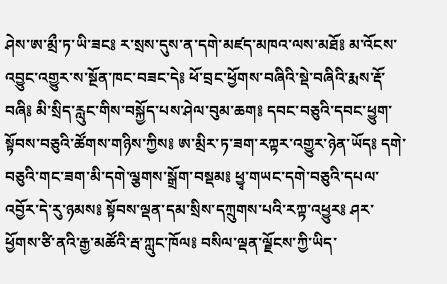ཤེས་ཨ་མྲྀ་ཏ་ཡི་ཟང༔ ར་སྲས་དུས་ན་དགེ་མཛད་མཁའ་ལས་མཐོ༔ མ་འོངས་འབྱུང་འགྱུར་ས་སྔོན་ཁང་བཟང་དེ༔ ཕོ་བྲང་ཕྱོགས་བཞིའི་སྡེ་བཞིའི་རྨས་རྡོ་བཞི༔ མི་སྲིད་རླུང་གིས་བསྐྱོད་པས་ཤེལ་བུམ་ཆག༔ དབང་བཅུའི་དབང་ཕྱུག་སྟོབས་བཅུའི་ཚོགས་གཉིས་ཀྱིས༔ ཨ་མྲིར་ཏ་ཟག་རཀྟར་འགྱུར་ཉེན་ཡོད༔ དགེ་བཅུའི་གང་ཟག་མི་དགེ་ལྕགས་སྒྲོག་བསྡམ༔ ཕྱྭ་གཡང་དགེ་བཅུའི་དཔལ་འབྱོར་དེ་རུ་ཉམས༔ སྟོབས་ལྡན་དམ་སྲིས་དཀྲུགས་པའི་རཀྟ་འཕྱུར༔ ཤར་ཕྱོགས་ཙི་ནའི་རྒྱ་མཚོའི་རྦ་ཀླུང་ཁོལ༔ བསིལ་ལྡན་ལྗོངས་ཀྱི་ཡིད་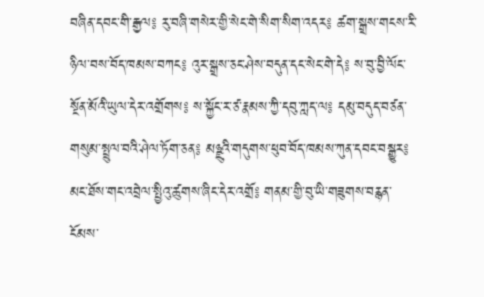བཞིན་དབང་གི་རྒྱལ༔ རུ་བཞི་གསེར་གྱི་སེང་གེ་སིག་སིག་འདར༔ ཚག་སྒྲས་གངས་རི་ཉིལ་བས་བོད་ཁམས་བཀང༔ འུར་སྒྲས་ཅང་ཤེས་བདུན་དང་སེང་གེ་དེ༔ ས་བུ་བྱི་ལོང་སྔོན་མོའི་ཡུལ་དེར་འགྲོགས༔ ས་སྐྱོང་ར་ཙ་རྣམས་ཀྱི་དབུ་ཀླད་ལ༔ དམུ་བདུད་བཙན་གསུམ་སྤྲུལ་བའི་ཤེལ་ཏོག་ཅན༔ མཉྫུའི་གདུགས་ཕུབ་བོད་ཁམས་ཀུན་དབང་བསྒྱུར༔ མང་ཐོས་གང་འབྲེལ་སྤྱིའུ་ཚུགས་ཞིང་དེར་འགྲོ༔ གནམ་གྱི་བུ་ཡི་གཟུགས་བརྙན་ངོམས་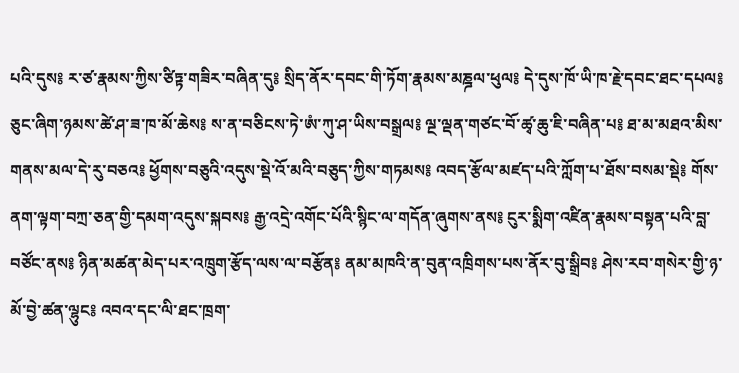པའི་དུས༔ ར་ཙ་རྣམས་ཀྱིས་ཙིཏྟ་གཟིར་བཞིན་དུ༔ སྲིད་ནོར་དབང་གི་ཏོག་རྣམས་མཎྜལ་ཕུལ༔ དེ་དུས་ཁོ་ཡི་ཁ་རྗེ་དབང་ཐང་དཔལ༔ ཅུང་ཞིག་ཉམས་ཚེ་ཤ་ཟ་ཁ་མོ་ཆེས༔ ས་ན་བཅིངས་ཏེ་ཨཾ་ཀུ་ཤ་ཡིས་བསྒྲལ༔ ལྔ་ལྡན་གཙང་བོ་ཚྭ་ཆུ་ཇི་བཞིན་པ༔ ཐ་མ་མཐའ་མིས་གནས་མལ་དེ་རུ་བཅའ༔ ཕྱོགས་བཅུའི་འདུས་སྡེ་འོ་མའི་བཅུད་ཀྱིས་གཏམས༔ འབད་རྩོལ་མཛད་པའི་ཀློག་པ་ཐོས་བསམ་སྡེ༔ གོས་ནག་ལྟག་བཀྲ་ཅན་གྱི་དམག་འདུས་སྐབས༔ རྒྱ་འདྲེ་འགོང་པོའི་སྙིང་ལ་གདོན་ཞུགས་ནས༔ ངུར་སྨིག་འཛིན་རྣམས་བསྟན་པའི་བླ་བཙོང་ནས༔ ཉིན་མཚན་མེད་པར་འཁྲུག་རྩོད་ལས་ལ་བརྩོན༔ ནམ་མཁའི་ན་བུན་འཁྲིགས་པས་ནོར་བུ་སྒྲིབ༔ ཤེས་རབ་གསེར་གྱི་ཉ་མོ་བྱེ་ཚན་ལྷུང༔ འབའ་དང་ལི་ཐང་ཁྲག་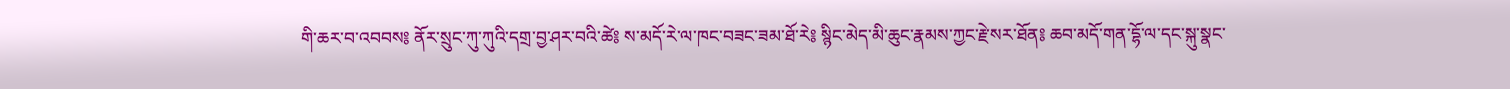གི་ཆར་བ་འབབས༔ ནོར་སྲུང་ཀུ་ཀུའི་དགྲ་བྱ་ཤར་བའི་ཚེ༔ ས་མདོ་རེ་ལ་ཁང་བཟང་ཟམ་ཐོ་རེ༔ སྙིང་མེད་མི་ཆུང་རྣམས་ཀྱང་རྗེ་སར་ཐོན༔ ཆབ་མདོ་གན་དྷོ་ལ་དང་སྐུ་སྣང་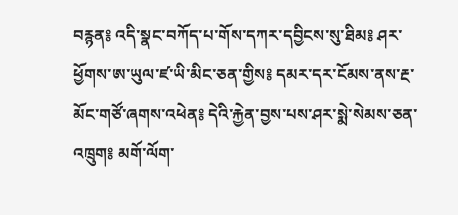བརྙན༔ འདི་སྣང་བཀོད་པ་གོས་དཀར་དབྱིངས་སུ་ཐིམ༔ ཤར་ཕྱོགས་ཨ་ཡུལ་ཛ་ཡི་མིང་ཅན་གྱིས༔ དམར་དར་ངོམས་ནས་རྔ་མོང་གཙོ་ཞགས་འཕེན༔ དེའི་རྐྱེན་བྱས་པས་ཤར་སྨེ་སེམས་ཅན་འཁྲུག༔ མགོ་ལོག་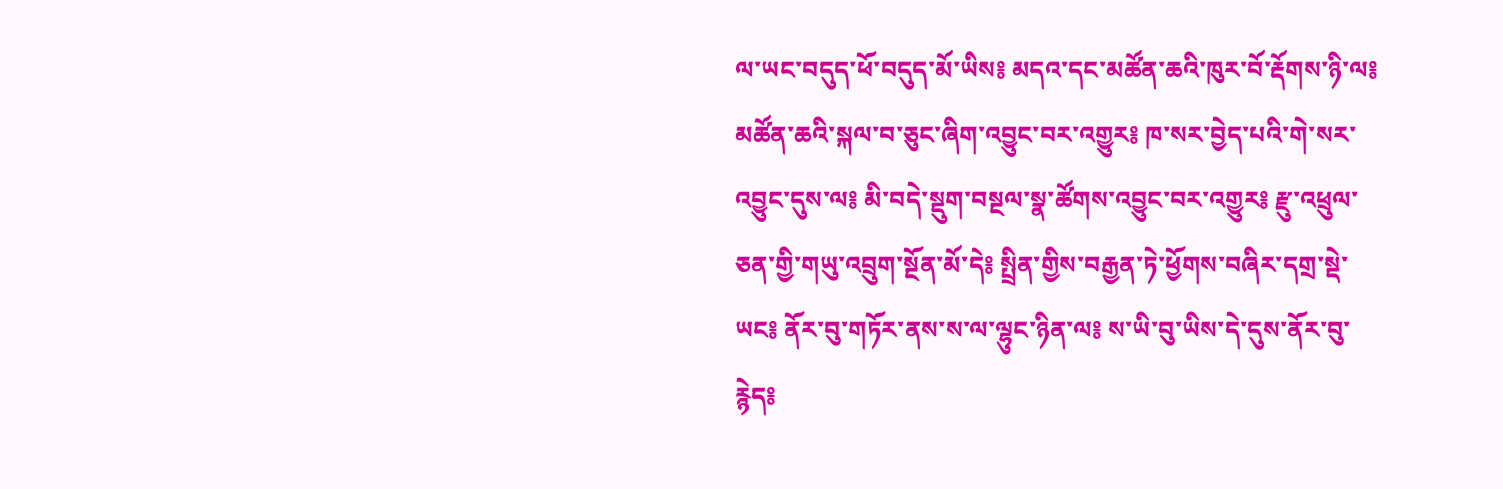ལ་ཡང་བདུད་ཕོ་བདུད་མོ་ཡིས༔ མདའ་དང་མཚོན་ཆའི་ཁུར་བོ་རྡོགས་ཉི་ལ༔ མཚོན་ཆའི་སྐལ་བ་ཅུང་ཞིག་འབྱུང་བར་འགྱུར༔ ཁ་སར་བྱེད་པའི་གེ་སར་འབྱུང་དུས་ལ༔ མི་བདེ་སྡུག་བསྔལ་སྣ་ཚོགས་འབྱུང་བར་འགྱུར༔ རྫུ་འཕྲུལ་ཅན་གྱི་གཡུ་འབྲུག་སྔོན་མོ་དེ༔ སྤྲིན་གྱིས་བརྒྱན་ཏེ་ཕྱོགས་བཞིར་དགྲ་སྡེ་ཡང༔ ནོར་བུ་གཏོར་ནས་ས་ལ་ལྷུང་ཉིན་ལ༔ ས་ཡི་བུ་ཡིས་དེ་དུས་ནོར་བུ་རྙེད༔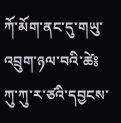ཀོ་མོག་ནང་དུ་གཡུ་འབྲུག་ཉལ་བའི་ཚེ༔ ཀུ་ཀུ་ར་ཙའི་དབྱངས་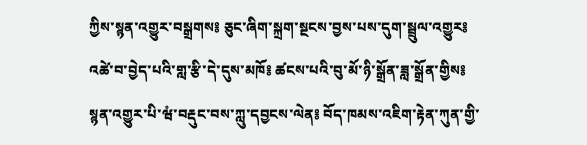ཀྱིས་སྙན་འགྱུར་བསྒྲགས༔ ཅུང་ཞིག་སྐྲག་སྔངས་བྱས་པས་དུག་སྦྲུལ་འགྱུར༔ འཚེ་བ་བྱེད་པའི་གླ་རྩི་དེ་དུས་མཁོ༔ ཚངས་པའི་བུ་མོ་ཉི་སྒྲོན་ཟླ་སྒྲོན་གྱིས༔ སྙན་འགྱུར་པི་ཝཾ་བརྡུང་བས་ཀླུ་དབྱངས་ལེན༔ བོད་ཁམས་འཇིག་རྟེན་ཀུན་གྱི་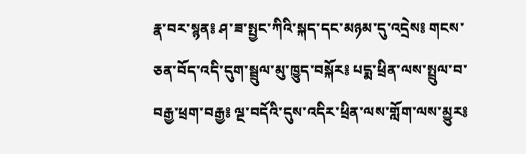རྣ་བར་སྙན༔ ཤ་ཟ་སྤྱང་ཀིའི་སྐད་དང་མཉམ་དུ་འདྲེས༔ གངས་ཅན་བོད་འདི་དུག་སྦྲུལ་མུ་ཁྱུད་བསྐོར༔ པདྨ་ཕྲིན་ལས་སྤྲུལ་བ་བརྒྱ་ཕྲག་བརྒྱ༔ ལྔ་བདོའི་དུས་འདིར་ཕྲིན་ལས་གློག་ལས་མྱུར༔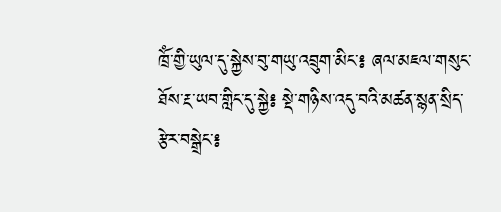ཁྲོཾ་གྱི་ཡུལ་དུ་སྐྱེས་བུ་གཡུ་འབྲུག་མིང་༔ ཞལ་མཇལ་གསུང་ཐོས་རྔ་ཡབ་གླིང་དུ་སྐྱེ༔ སྡེ་གཉིས་འདུ་བའི་མཚན་སྙན་སྲིད་རྩེར་བསྒྲེང་༔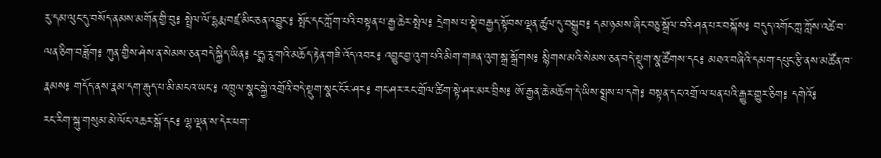རུ་དམ་ལུང་དུ་བསོད་ནམས་མགོན་གྱི་བུ༔ སྤྲེལ་ལོ་དྷརྨ་བཛྲ་མིང་ཅན་འབྱུང་༔ སྤོང་དང་ཀློག་པའི་བསྟན་པ་རྒྱ་ཆེར་སྤེལ༔ དྲེགས་པ་སྡེ་བརྒྱད་སྟོབས་ལྡན་ཚུལ་དུ་བསྒྲུབ༔ དམ་ཉམས་ཞིང་བཅུ་སྒྲོལ་བའི་ཤན་པར་བསྐོས༔ བདུད་འགོང་ཀླ་ཀློས་འཚེ་བ་ལན་ཅིག་བཟློག༔ ཀུན་གྱིས་ཤེས་ན་སེམས་ཅན་བདེ་སྐྱིད་ཡིན༔ པདྨ་རཱ་གའི་མཆོད་རྟེན་གཟི་འོད་འབར༔ འབྱུང་བྱ་འུག་པའི་མིག་གཟན་འུག་སྒྲ་སྒྲོགས༔ སྙིགས་མའི་སེམས་ཅན་བདེ་སྡུག་སྣ་ཚོགས་དང༔ མཐའ་བཞིའི་དམག་དཔུང་རྩི་ནས་མཚོན་ཁ་རྣམས༔ གདོད་ནས་རྣམ་དག་རྒུད་པ་མི་མངའ་ཡང་༔ འཁྲུལ་སྣང་སྐྱེ་འགྲོའི་བདེ་སྡུག་སྣང་ངོར་ཤར༔ གང་ཤར་རང་གྲོལ་ཚིག་སྟེ་ཤར་མར་བྲིས༔ ཨོ་རྒྱན་ཆེ་མཆོག་དེ་ཡིས་སྨྲས་པ་དགེ༔ བསྟན་དང་འགྲོ་ལ་ཕན་པའི་རྒྱུར་གྱུར་ཅིག༔ དགེའོ༔
རང་རིག་སྐུ་གསུམ་མེ་ལོང་འཆར་སྒོ་དང༔ ལྷ་ལྡན་ས་དེར་ཕག་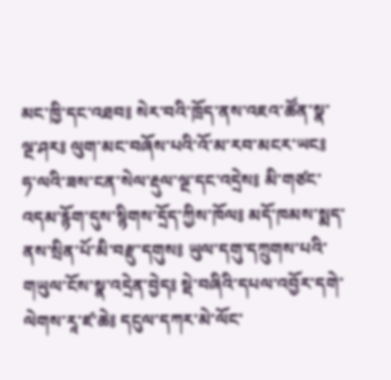མང་ཁྱི་དང་འཐབ༔ སེར་བའི་ཁྲོད་ནས་འཇའ་ཚོན་སྣ་ལྔ་ཤར༔ ལུག་མང་བཞོས་པའི་འོ་མ་རབ་མངར་ཡང༔ ཧ་ལའི་ཟས་ངན་སེལ་རྡུལ་ལྔ་དང་འདྲེས༔ མི་གཙང་འདམ་རྙོག་དུས་སྙིགས་དྲོད་ཀྱིས་ཁོལ༔ མདོ་ཁམས་སྨད་ནས་སྲིན་པོ་མི་བརྫུ་དགུས༔ ཡུལ་དགུ་དཀྲུགས་པའི་གཡུལ་ངོས་སྣ་འདྲེན་བྱེད༔ སྡེ་བཞིའི་དཔལ་འབྱོར་དགེ་ལེགས་རཱ་ཛ་ཆེ༔ དངུལ་དཀར་མེ་ལོང་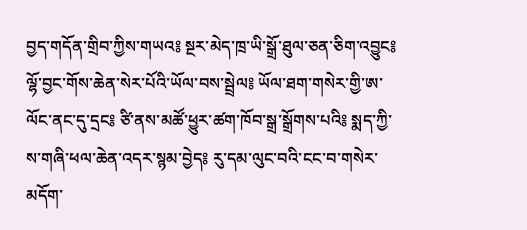བྱད་གདོན་གྲིབ་ཀྱིས་གཡའ༔ སྔར་མེད་ཁྲ་ཡི་སྒྲོ་ཐུལ་ཅན་ཅིག་འབྱུང༔ ལྷོ་བྱང་གོས་ཆེན་སེར་པོའི་ཡོལ་བས་སྦྲེལ༔ ཡོལ་ཐག་གསེར་གྱི་ཨ་ལོང་ནང་དུ་དྲང༔ ཙི་ནས་མཚོ་ཕྱུར་ཚག་ཁོབ་སྒྲ་སྒྲོགས་པའི༔ སྨད་ཀྱི་ས་གཞི་ཕལ་ཆེན་འདར་སྙམ་བྱེད༔ རུ་དམ་ལུང་བའི་ངང་བ་གསེར་མདོག་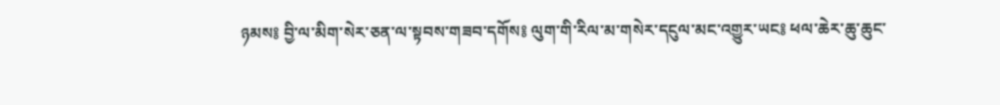ཉམས༔ བྱི་ལ་མིག་སེར་ཅན་ལ་སྟབས་གཟབ་དགོས༔ ལུག་གི་རིལ་མ་གསེར་དངུལ་མང་འགྱུར་ཡང༔ ཕལ་ཆེར་ཆུ་ཆུང་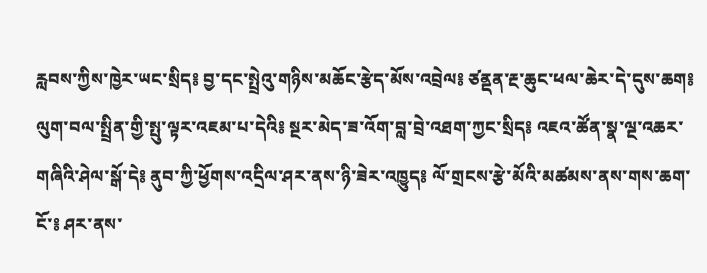རླབས་ཀྱིས་ཁྱེར་ཡང་སྲིད༔ བྱ་དང་སྤྲེའུ་གཉིས་མཆོང་རྩེད་མོས་འབྲེལ༔ ཙནྡན་རྔ་ཆུང་ཕལ་ཆེར་དེ་དུས་ཆག༔ ལུག་བལ་སྤྲིན་གྱི་སྤུ་ལྟར་འཇམ་པ་དེའི༔ སྔར་མེད་ཟ་འོག་བླ་བྲེ་འཐག་ཀྱང་སྲིད༔ འཇའ་ཚོན་སྣ་ལྔ་འཆར་གཞིའི་ཤེལ་སྒོ་དེ༔ ནུབ་ཀྱི་ཕྱོགས་འདྲིལ་ཤར་ནས་ཉི་ཟེར་འཁྱུད༔ ལོ་གྲངས་རྩེ་མོའི་མཚམས་ནས་གས་ཆག་ངོ་༔ ཤར་ནས་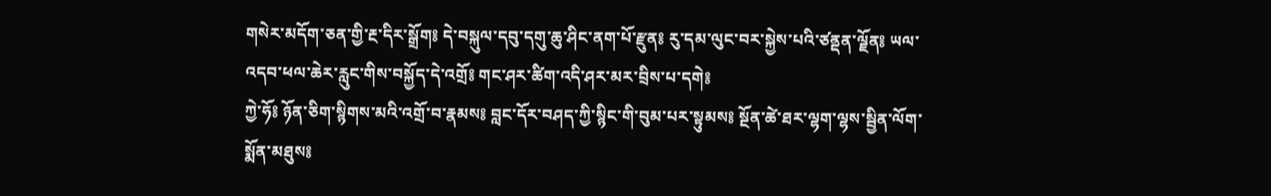གསེར་མདོག་ཅན་གྱི་རྔ་དིར་སྒྲོག༔ དེ་བསྐུལ་དབུ་དགུ་ཆུ་ཤིང་ནག་པོ་རྫུན༔ རུ་དམ་ལུང་བར་སྐྱེས་པའི་ཙནྡན་ལྗོན༔ ཡལ་འདབ་ཕལ་ཆེར་རླུང་གིས་བསྐྱོད་དེ་འགྲོ༔ གང་ཤར་ཚིག་འདི་ཤར་མར་བྲིས་པ་དགེ༔
ཀྱེ་ཧོ༔ ཉོན་ཅིག་སྙིགས་མའི་འགྲོ་བ་རྣམས༔ བླང་དོར་བཤད་ཀྱི་སྙིང་གི་བུམ་པར་སྟུམས༔ སྔོན་ཚེ་ཐར་ལྷག་ལྷས་སྦྱིན་ལོག་སྨོན་མཐུས༔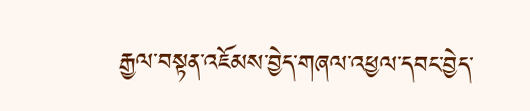རྒྱལ་བསྟན་འཇོམས་བྱེད་གཞལ་འཕྱལ་དབང་བྱེད་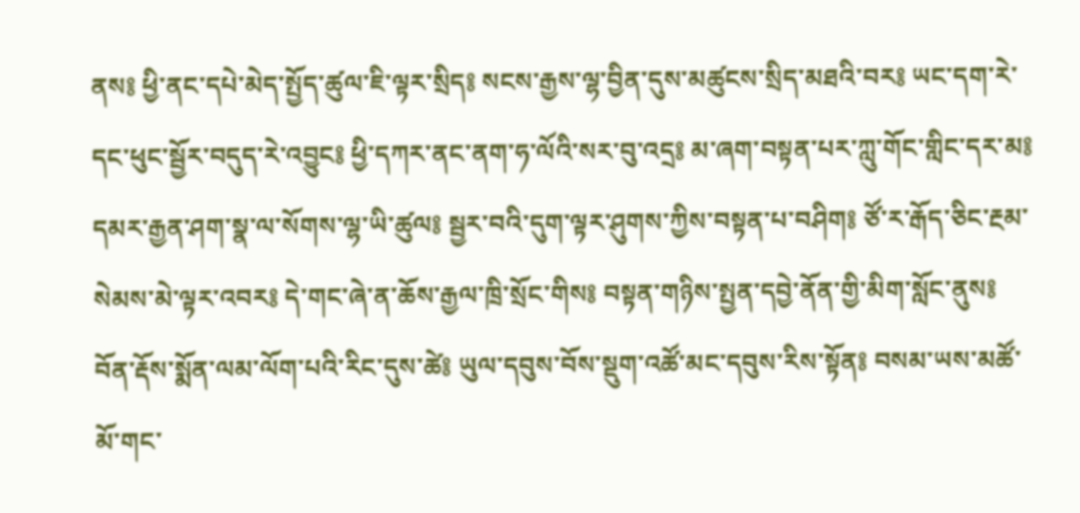ནས༔ ཕྱི་ནང་དཔེ་མེད་སྤྱོད་ཚུལ་ཇི་ལྟར་སྲིད༔ སངས་རྒྱས་ལྷ་བྱིན་དུས་མཚུངས་སྲིད་མཐའི་བར༔ ཡང་དག་རེ་དང་ཕུང་སྦྱོར་བདུད་རེ་འབྱུང༔ ཕྱི་དཀར་ནང་ནག་ཧ་ལོའི་སར་བུ་འདྲ༔ མ་ཞག་བསྟན་པར་ཀླུ་གོང་གླིང་དར་མ༔ དམར་རྒྱན་ཤག་སྣ་ལ་སོགས་ལྷ་ཡི་ཚུལ༔ སྦྱར་བའི་དུག་ལྟར་ཤུགས་ཀྱིས་བསྟན་པ་བཤིག༔ ཙོ་ར་རྒོད་ཅིང་རྔམ་སེམས་མེ་ལྟར་འབར༔ དེ་གང་ཞེ་ན་ཆོས་རྒྱལ་ཁྲི་སྲོང་གིས༔ བསྟན་གཉིས་སྤྱན་དབྱེ་ནོན་གྱི་མིག་སློང་ནུས༔ བོན་རྡོས་སྨོན་ལམ་ལོག་པའི་རིང་དུས་ཚེ༔ ཡུལ་དབུས་བོས་སྡུག་འཚོ་མང་དབུས་རིས་སྟོན༔ བསམ་ཡས་མཚོ་མོ་གང་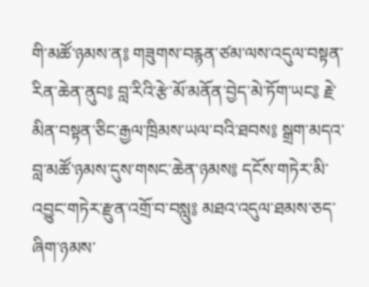གི་མཚོ་ཉམས་ན༔ གཟུགས་བརྙན་ཙམ་ལས་འདུལ་བསྟན་རིན་ཆེན་ནུབ༔ བླ་རིའི་རྩེ་མོ་མནོན་བྱེད་མེ་ཏོག་ཡང༔ རྗེ་མིན་བསྟན་ཅིང་རྒྱལ་ཁྲིམས་ཡལ་བའི་ཐབས༔ སྒྲག་མདའ་བླ་མཚོ་ཉམས་དུས་གསང་ཆེན་ཉམས༔ དངོས་གཏེར་མི་འབྱུང་གཏེར་རྫུན་འགྲོ་བ་བསླུ༔ མཐའ་འདུལ་ཐམས་ཅད་ཞིག་ཉམས་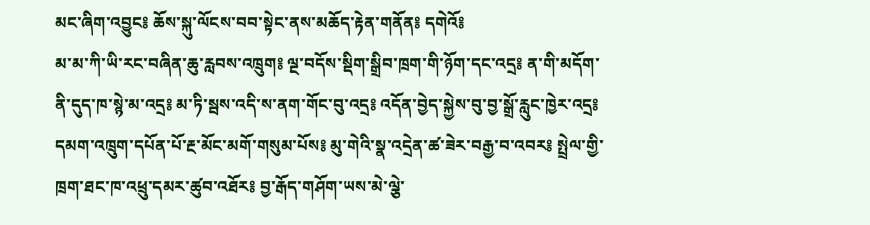མང་ཞིག་འབྱུང༔ ཆོས་སྐུ་ལོངས་བབ་སྟེང་ནས་མཆོད་རྟེན་གནོན༔ དགེའོ༔
མ་མ་ཀི་ཡི་རང་བཞིན་ཆུ་རླབས་འཁྲུག༔ ལྔ་བདོས་སྡིག་སྒྲིབ་ཁྲག་གི་ཉོག་དང་འདྲ༔ ན་གི་མདོག་ནི་དུད་ཁ་སྙེ་མ་འདྲ༔ མ་ཏི་སྦས་འདི་ས་ནག་གོང་བུ་འདྲ༔ འདོན་བྱེད་སྐྱེས་བུ་བྱ་སྒྲོ་རླུང་ཁྱེར་འདྲ༔ དམག་འཁྲུག་དཔོན་པོ་རྔ་མོང་མགོ་གསུམ་པོས༔ མུ་གེའི་སྣ་འདྲེན་ཚ་ཟེར་བརྒྱ་བ་འབར༔ སྤྲེལ་གྱི་ཁྲག་ཐང་ཁ་འཕྲུ་དམར་ཚུབ་འཐོར༔ བྱ་རྒོད་གཤོག་ཡས་མེ་ལྕེ་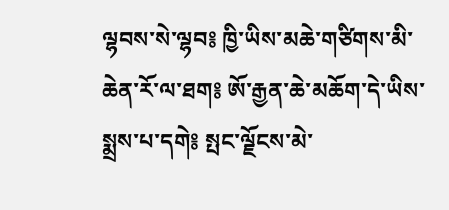ལྷབས་སེ་ལྷབ༔ ཁྱི་ཡིས་མཆེ་གཙིགས་མི་ཆེན་རོ་ལ་ཐག༔ ཨོ་རྒྱན་ཆེ་མཆོག་དེ་ཡིས་སྨྲས་པ་དགེ༔ སྤང་ལྗོངས་མེ་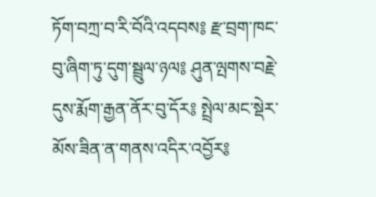ཏོག་བཀྲ་བ་རི་བོའི་འདབས༔ རྫ་བྲག་ཁང་བུ་ཞིག་ཏུ་དུག་སྦྲུལ་ཉལ༔ ཤུན་ལྤགས་བརྗེ་དུས་རྨོག་རྒྱན་ནོར་བུ་དོར༔ སྤྲེལ་མང་སྡེར་མོས་ཟིན་ན་གནས་འདིར་འབྱོར༔